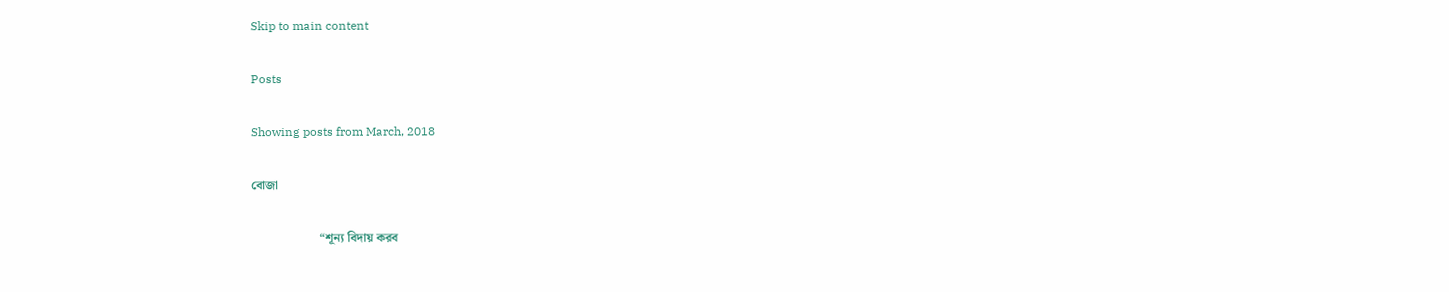Skip to main content

Posts

Showing posts from March, 2018

বোজা

                      “শূন্য বিদায় করব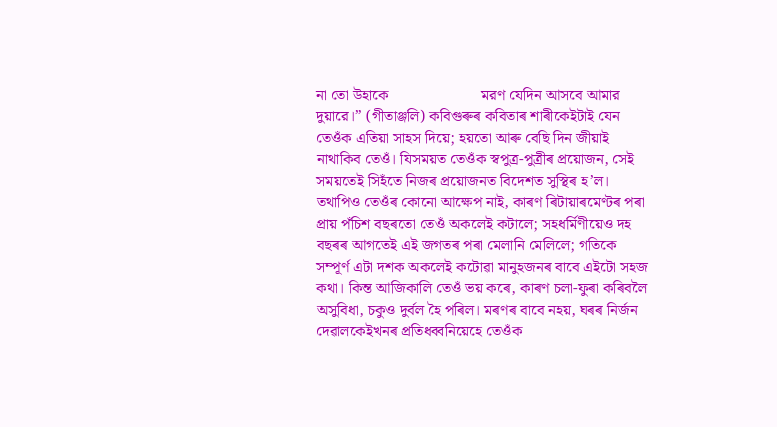না তো উহাকে                        মরণ যেদিন আসবে আমার দুয়ারে।” (গীতাঞ্জলি) কবিগুৰুৰ কবিতাৰ শাৰীকেইটাই যেন তেওঁক এতিয়া সাহস দিয়ে; হয়তো আৰু বেছি দিন জীয়াই নাথাকিব তেওঁ। যিসময়ত তেওঁক স্বপুত্র-পুত্রীৰ প্রয়োজন, সেই সময়তেই সিহঁতে নিজৰ প্ৰয়োজনত বিদেশত সুস্থিৰ হ’ল। তথাপিও তেওঁৰ কোনো আক্ষেপ নাই, কাৰণ ৰিটায়াৰমেণ্টৰ পৰা প্রায় পঁচিশ বছৰতো তেওঁ অকলেই কটালে; সহধর্মিণীয়েও দহ বছৰৰ আগতেই এই জগতৰ পৰা মেলানি মেলিলে; গতিকে সম্পূর্ণ এটা দশক অকলেই কটোৱা মানুহজনৰ বাবে এইটো সহজ কথা। কিন্ত আজিকালি তেওঁ ভয় কৰে, কাৰণ চলা-ফুৰা কৰিবলৈ অসুবিধা, চকুও দুৰ্বল হৈ পৰিল। মৰণৰ বাবে নহয়, ঘৰৰ নির্জন দেৱালকেইখনৰ প্রতিধব্বনিয়েহে তেওঁক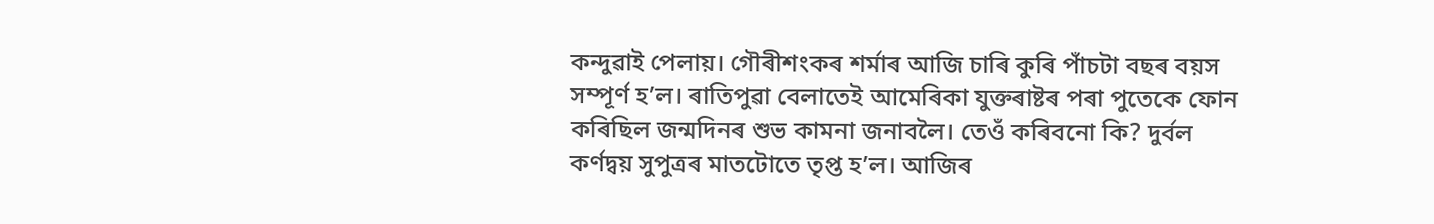কন্দুৱাই পেলায়। গৌৰীশংকৰ শর্মাৰ আজি চাৰি কুৰি পাঁচটা বছৰ বয়স সম্পূর্ণ হ’ল। ৰাতিপুৱা বেলাতেই আমেৰিকা যুক্তৰাষ্টৰ পৰা পুতেকে ফোন কৰিছিল জন্মদিনৰ শুভ কামনা জনাবলৈ। তেওঁ কৰিবনো কি? দুৰ্বল কর্ণদ্বয় সুপুত্রৰ মাতটোতে তৃপ্ত হ’ল। আজিৰ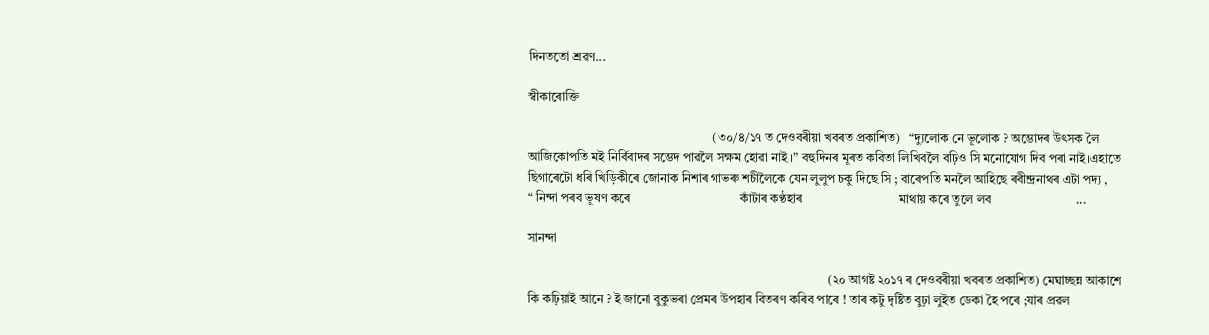দিনততো শ্রৱণ...

স্বীকাৰোক্তি

                                                           (৩০/৪/১৭ ত দেওবৰীয়া খবৰত প্রকাশিত)   “দ্যুলোক নে ভূলোক ? অম্ভোদৰ উৎসক লৈ আজিকোপতি মই নিৰ্বিবাদৰ সম্ভেদ পাৱলৈ সক্ষম হোৱা নাই ।” বহুদিনৰ মূৰত কবিতা লিখিবলৈ বঢ়িও সি মনোযোগ দিব পৰা নাই।এহাতে ছিগাৰেটো ধৰি খিড়িকীৰে জোনাক নিশাৰ গাভৰু শচীলৈকে যেন লুলুপ চকু দিছে সি ; বাৰেপতি মনলৈ আহিছে ৰবীন্দ্রনাথৰ এটা পদ্য ,                              “ নিন্দা পৰব ভূষণ কৰে                                   কাঁটাৰ কণ্ঠহাৰ                               মাথায় কৰে তুলে লব                           ...

সানন্দা

                                                                                                (২০ আগষ্ট ২০১৭ ৰ দেওবৰীয়া খবৰত প্রকাশিত) মেঘাচ্ছন্ন আকাশে কি কঢ়িয়াই আনে ? ই জানো বুকুভৰা প্রেমৰ উপহাৰ বিতৰণ কৰিব পাৰে ! তাৰ কটু দৃষ্টিত বুঢ়া লুইত ডেকা হৈ পৰে ;যাৰ প্রৱল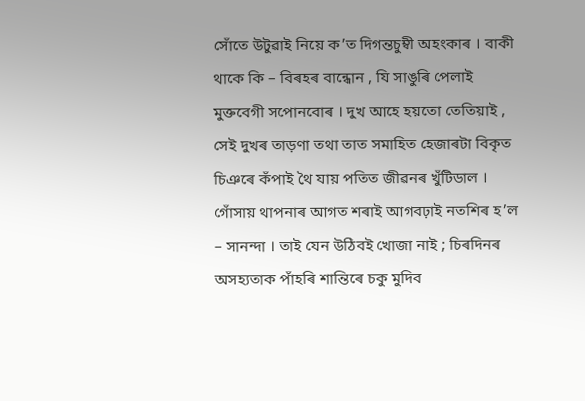সোঁতে উটুৱাই নিয়ে ক’ত দিগন্তচুম্বী অহংকাৰ । বাকী থাকে কি – বিৰহৰ বান্ধোন , যি সাঙুৰি পেলাই মুক্তবেগী সপোনবোৰ । দুখ আহে হয়তো তেতিয়াই , সেই দুখৰ তাড়ণা তথা তাত সমাহিত হেজাৰটা বিকৃত চিঞৰে কঁপাই থৈ যায় পতিত জীৱনৰ খুঁটিডাল ।         গোঁসায় থাপনাৰ আগত শৰাই আগবঢ়াই নতশিৰ হ’ল – সানন্দা । তাই যেন উঠিবই খোজা নাই ; চিৰদিনৰ অসহ্যতাক পাঁহৰি শান্তিৰে চকু মুদিব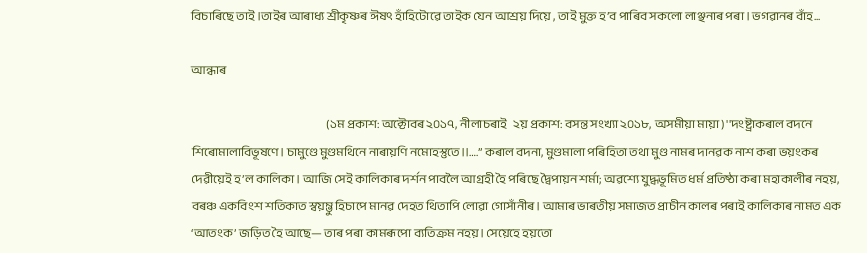বিচাৰিছে তাই ।তাইৰ আৰাধ্য শ্রীকৃষ্ণৰ ঈষৎ হাঁহিটোৱে তাইক যেন আশ্রয় দিয়ে , তাই মুক্ত হ’ব পাৰিব সকলো লাঞ্ছনাৰ পৰা । ভগৱানৰ বাঁহ...

আন্ধাৰ

                                                               (১ম প্ৰকাশ: অক্টোবৰ ২০১৭, নীলাচৰাই   ২য় প্ৰকাশ: বসন্ত সংখ্যা ২০১৮, অসমীয়া মায়া) ''দংষ্ট্রাকৰাল বদনে শিৰোমালাবিভূষণে। চামুণ্ডে মুণ্ডমথিনে নাৰায়ণি নমোহস্তুতে।।….” কৰাল বদনা, মুণ্ডমালা পৰিহিতা তথা মুণ্ড নামৰ দানৱক নাশ কৰা ভয়ংকৰ দেৱীয়েই হ’ল কালিকা। আজি সেই কালিকাৰ দৰ্শন পাবলৈ আগ্রহী হৈ পৰিছে দ্বৈপায়ন শৰ্মা; অৱশ্যে যুদ্ধভূমিত ধৰ্ম প্রতিষ্ঠা কৰা মহাকালীৰ নহয়, বৰঞ্চ একবিংশ শতিকাত স্বয়ম্ভু হিচাপে মানৱ দেহত থিতাপি লোৱা গোসাঁনীৰ। আমাৰ ভাৰতীয় সমাজত প্রাচীন কালৰ পৰাই কালিকাৰ নামত এক ‘আতংক’ জড়িত হৈ আছে— তাৰ পৰা কামৰূপো ব্যতিক্রম নহয়। সেয়েহে হয়তো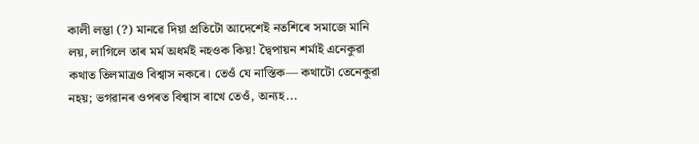কালী লম্ভা (?) মানৱে দিয়া প্রতিটো আদেশেই নতশিৰে সমাজে মানি লয়, লাগিলে তাৰ মৰ্ম অধৰ্মই নহওক কিয়! দ্বৈপায়ন শৰ্মাই এনেকুৱা কথাত তিলমাত্রও বিশ্বাস নকৰে। তেওঁ যে নাস্তিক— কথাটো তেনেকুৱা নহয়; ভগৱানৰ ওপৰত বিশ্বাস ৰাখে তেওঁ, অন্যহ...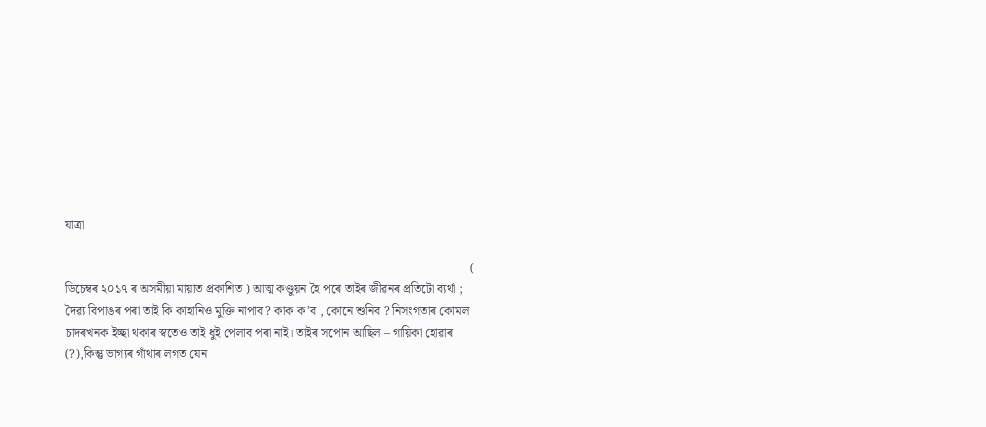যাত্রা

                                                                                                                                   ( ডিচেম্বৰ ২০১৭ ৰ অসমীয়া মায়াত প্রকাশিত ) আত্ম কণ্ডুয়ন হৈ পৰে তাইৰ জীৱনৰ প্রতিটো ব্যৰ্থা ; দৈৱ্য বিপাঙৰ পৰা তাই কি কাহানিও মুক্তি নাপাব? কাক ক’ব , কোনে শুনিব ? নিসংগতাৰ কোমল চাদৰখনক ইচ্ছা থকাৰ স্বতেও তাই ধুই পেলাব পৰা নাই। তাইৰ সপোন আছিল – গায়িকা হোৱাৰ (?),কিন্তু ভাগ্যৰ গাঁথাৰ লগত যেন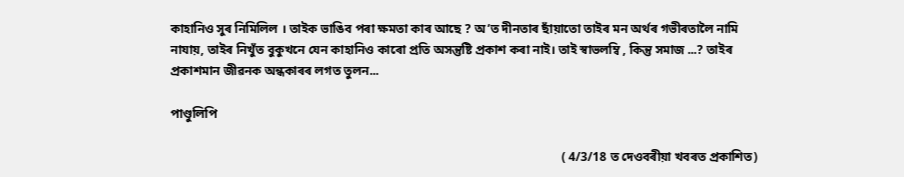কাহানিও সুৰ নিমিলিল । তাইক ভাঙিব পৰা ক্ষমতা কাৰ আছে ? অ’ত দীনতাৰ ছাঁয়াতো তাইৰ মন অৰ্থৰ গভীৰতালৈ নামি নাযায়, তাইৰ নিখুঁত বুকুখনে যেন কাহানিও কাৰো প্রতি অসন্তুষ্টি প্রকাশ কৰা নাই। তাই স্বাভলম্বি , কিন্তু সমাজ ...? তাইৰ প্রকাশমান জীৱনক অন্ধকাৰৰ লগত তুলন...

পাণ্ডুলিপি

                                                                                                                             ( 4/3/18 ত দেওবৰীয়া খবৰত প্রকাশিত)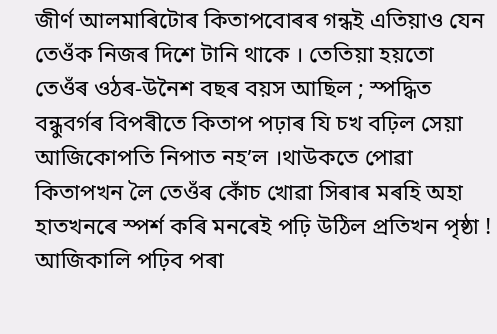জীৰ্ণ আলমাৰিটোৰ কিতাপবোৰৰ গন্ধই এতিয়াও যেন তেওঁক নিজৰ দিশে টানি থাকে । তেতিয়া হয়তো তেওঁৰ ওঠৰ-উনৈশ বছৰ বয়স আছিল ; স্পদ্ধিত বন্ধুবৰ্গৰ বিপৰীতে কিতাপ পঢ়াৰ যি চখ বঢ়িল সেয়া আজিকোপতি নিপাত নহ’ল ।থাউকতে পোৱা কিতাপখন লৈ তেওঁৰ কোঁচ খোৱা সিৰাৰ মৰহি অহা হাতখনৰে স্পৰ্শ কৰি মনৰেই পঢ়ি উঠিল প্রতিখন পৃষ্ঠা ! আজিকালি পঢ়িব পৰা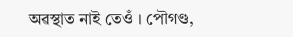অৱস্থাত নাই তেওঁ । পৌগণ্ড,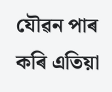যৌৱন পাৰ কৰি এতিয়া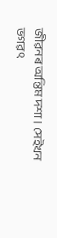জীৱনৰ অন্তিম দশা । সেইখন ভগৱৎ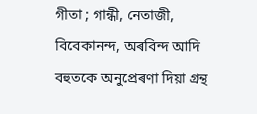গীতা ; গান্ধী, নেতাজী, বিবেকানন্দ, অৰবিন্দ আদি বহুতকে অনুপ্রেৰণা দিয়া গ্রন্থ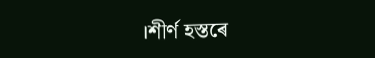।শীৰ্ণ হস্তৰে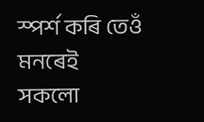স্পৰ্শ কৰি তেওঁ মনৰেই সকলো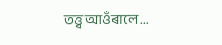তত্ত্ব আওঁৰালে ...